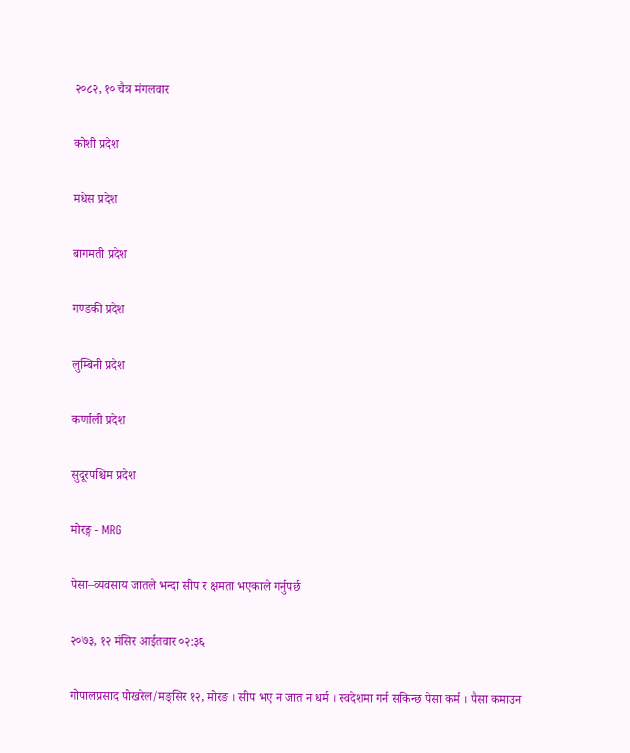२०८२, १० चैत्र मंगलवार

कोशी प्रदेश

मधेस प्रदेश

बागमती प्रदेश

गण्डकी प्रदेश

लुम्बिनी प्रदेश

कर्णाली प्रदेश

सुदूरपश्चिम प्रदेश

मोरङ्ग - MRG

पेसा–व्यवसाय जातले भन्दा सीप र क्षमता भएकाले गर्नुपर्छ

२०७३, १२ मंसिर आईतवार ०२:३६

गोपालप्रसाद पोखरेल/मङ्सिर १२, मोरङ । सीप भए न जात न धर्म । स्वदेशमा गर्न सकिन्छ पेसा कर्म । पैसा कमाउन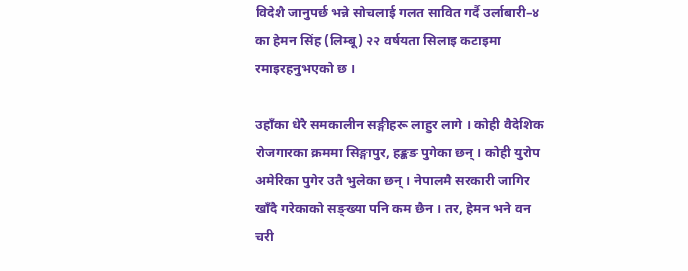विदेशै जानुपर्छ भन्ने सोचलाई गलत सावित गर्दै उर्लाबारी–४ का हेमन सिंह (लिम्बू) २२ वर्षयता सिलाइ कटाइमा रमाइरहनुभएको छ ।

उहाँका धेरै समकालीन सङ्गीहरू लाहुर लागे । कोही वैदेशिक रोजगारका क्रममा सिङ्गापुर, हङ्कङ पुगेका छन् । कोही युरोप अमेरिका पुगेर उतै भुलेका छन् । नेपालमै सरकारी जागिर खाँदै गरेकाको सङ्ख्या पनि कम छैन । तर, हेमन भने वन चरी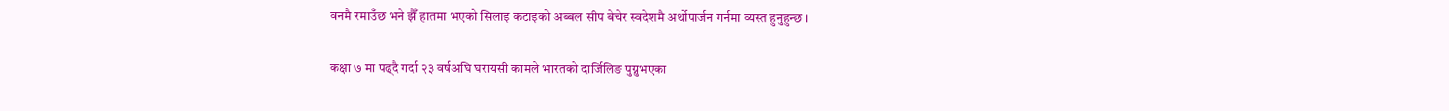वनमै रमाउँछ भने झैँ हातमा भएको सिलाइ कटाइको अब्बल सीप बेचेर स्वदेशमै अर्थोपार्जन गर्नमा व्यस्त हुनुहुन्छ ।

कक्षा ७ मा पढ्दै गर्दा २३ वर्षअघि घरायसी कामले भारतको दार्जिलिङ पुग्नुभएका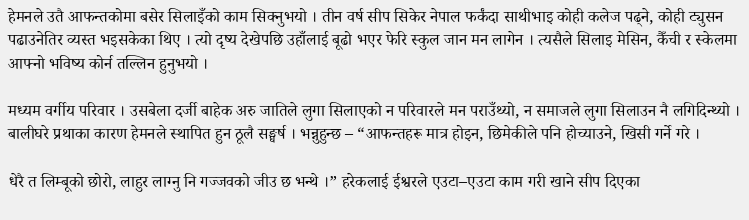हेमनले उतै आफन्तकोमा बसेर सिलाइँको काम सिक्नुभयो । तीन वर्ष सीप सिकेर नेपाल फर्कंदा साथीभाइ कोही कलेज पढ्ने, कोही ट्युसन पढाउनेतिर व्यस्त भइसकेका थिए । त्यो दृष्य देखेपछि उहाँलाई बूढो भएर फेरि स्कुल जान मन लागेन । त्यसैले सिलाइ मेसिन, कैँची र स्केलमा आफ्नो भविष्य कोर्न तल्लिन हुनुभयो ।

मध्यम वर्गीय परिवार । उसबेला दर्जी बाहेक अरु जातिले लुगा सिलाएको न परिवारले मन पराउँथ्यो, न समाजले लुगा सिलाउन नै लगिदिन्थ्यो । बालीघरे प्रथाका कारण हेमनले स्थापित हुन ठूलै सङ्घर्ष । भन्नुहुन्छ – “आफन्तहरू मात्र होइन, छिमेकीले पनि होच्याउने, खिसी गर्ने गरे ।

धेरै त लिम्बूको छोरो, लाहुर लाग्नु नि गज्जवको जीउ छ भन्थे ।” हरेकलाई ईश्वरले एउटा–एउटा काम गरी खाने सीप दिएका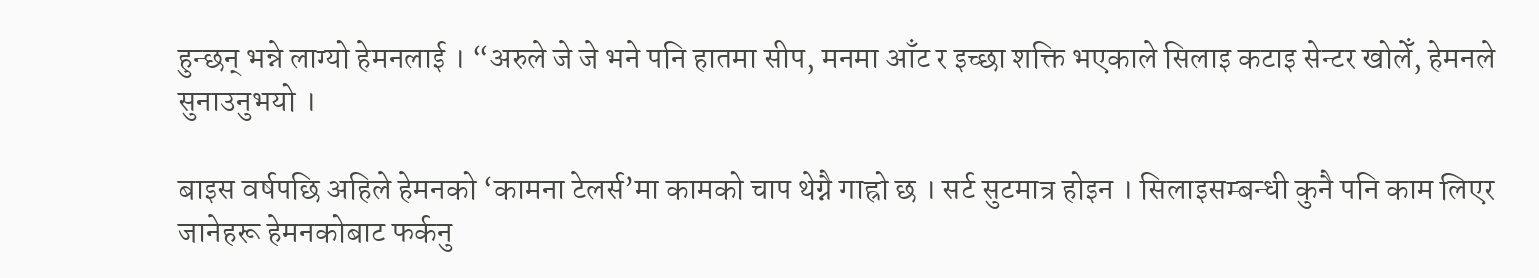हुन्छन् भन्ने लाग्यो हेमनलाई । “अरुले जे जे भने पनि हातमा सीप, मनमा आँट र इच्छा शक्ति भएकाले सिलाइ कटाइ सेन्टर खोलेँ, हेमनले सुनाउनुभयो ।

बाइस वर्षपछि अहिले हेमनको ‘कामना टेलर्स’मा कामको चाप थेग्नै गाह्रो छ । सर्ट सुटमात्र होइन । सिलाइसम्बन्धी कुनै पनि काम लिएर जानेहरू हेमनकोबाट फर्कनु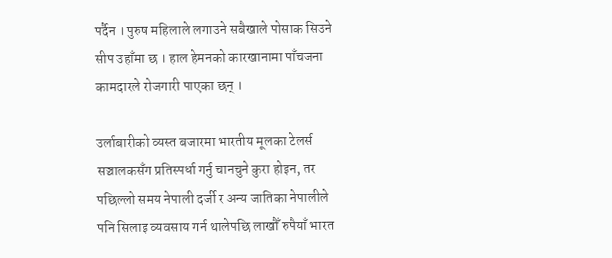पर्दैन । पुरुष महिलाले लगाउने सबैखाले पोसाक सिउने सीप उहाँमा छ । हाल हेमनको कारखानामा पाँचजना कामदारले रोजगारी पाएका छन् ।

उर्लाबारीको व्यस्त बजारमा भारतीय मूलका टेलर्स सञ्चालकसँग प्रतिस्पर्धा गर्नु चानचुने कुरा होइन, तर पछिल्लो समय नेपाली दर्जी र अन्य जातिका नेपालीले पनि सिलाइ व्यवसाय गर्न थालेपछि लाखौँ रुपैयाँ भारत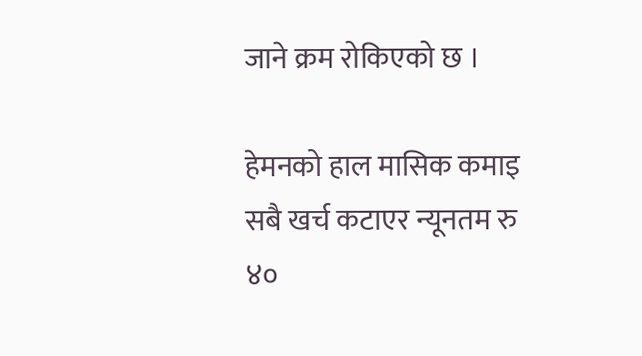जाने क्रम रोकिएको छ ।

हेमनको हाल मासिक कमाइ सबै खर्च कटाएर न्यूनतम रु ४०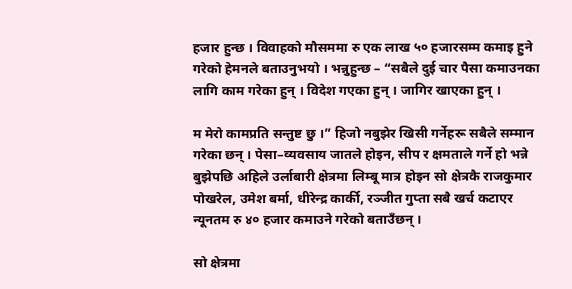हजार हुन्छ । विवाहको मौसममा रु एक लाख ५० हजारसम्म कमाइ हुने गरेको हेमनले बताउनुभयो । भन्नुहुन्छ – “सबैले दुई चार पैसा कमाउनका लागि काम गरेका हुन् । विदेश गएका हुन् । जागिर खाएका हुन् ।

म मेरो कामप्रति सन्तुष्ट छु ।” हिजो नबुझेर खिसी गर्नेहरू सबैले सम्मान गरेका छन् । पेसा–व्यवसाय जातले होइन, सीप र क्षमताले गर्ने हो भन्ने बुझेपछि अहिले उर्लाबारी क्षेत्रमा लिम्बू मात्र होइन सो क्षेत्रकै राजकुमार पोखरेल, उमेश बर्मा, धीरेन्द्र कार्की, रञ्जीत गुप्ता सबै खर्च कटाएर न्यूनतम रु ४० हजार कमाउने गरेको बताउँछन् ।

सो क्षेत्रमा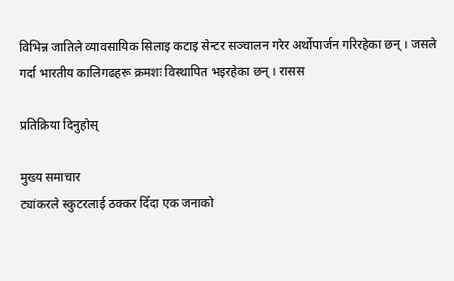विभिन्न जातिले व्यावसायिक सिलाइ कटाइ सेन्टर सञ्चालन गरेर अर्थोपार्जन गरिरहेका छन् । जसले गर्दा भारतीय कालिगढहरू क्रमशः विस्थापित भइरहेका छन् । रासस

प्रतिक्रिया दिनुहोस्

मुख्य समाचार
ट्यांकरले स्कुटरलाई ठक्कर दिँदा एक जनाको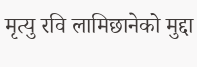मृत्यु रवि लामिछानेको मुद्दा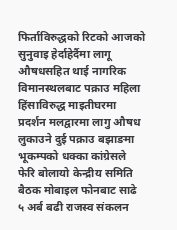फिर्ताविरुद्धको रिटको आजको सुनुवाइ हेर्दाहेर्दैमा लागू औषधसहित थाई नागरिक विमानस्थलबाट पक्राउ महिला हिंसाविरुद्ध माइतीघरमा प्रदर्शन मलद्वारमा लागु औषध लुकाउने दुई पक्राउ बझाङमा भूकम्पको धक्का कांग्रेसले फेरि बोलायो केन्द्रीय समिति बैठक मोबाइल फोनबाट साढे ५ अर्ब बढी राजस्व संकलन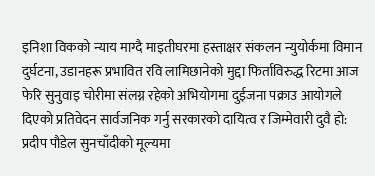इनिशा विकको न्याय माग्दै माइतीघरमा हस्ताक्षर संकलन न्युयोर्कमा विमान दुर्घटना, उडानहरू प्रभावित रवि लामिछानेको मुद्दा फिर्ताविरुद्ध रिटमा आज फेरि सुनुवाइ चोरीमा संलग्न रहेको अभियोगमा दुईजना पक्राउ आयोगले दिएको प्रतिवेदन सार्वजनिक गर्नु सरकारको दायित्व र जिम्मेवारी दुवै हो: प्रदीप पौडेल सुनचाँदीको मूल्यमा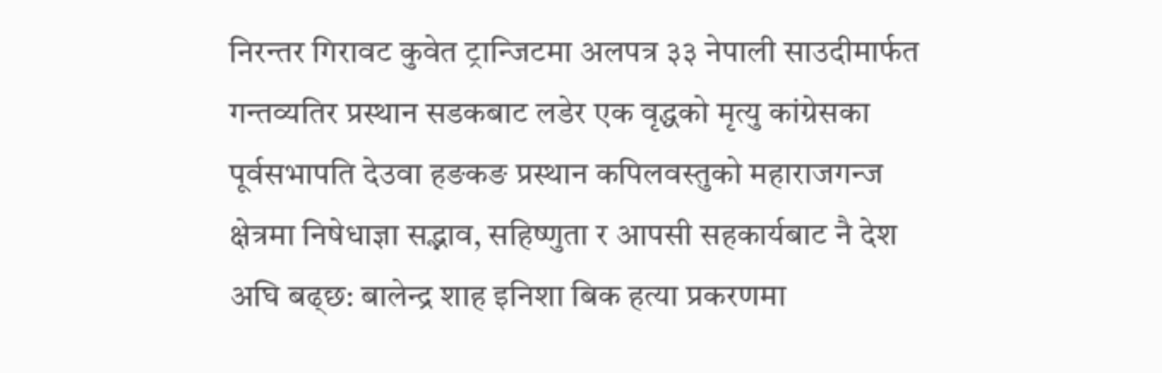निरन्तर गिरावट कुवेत ट्रान्जिटमा अलपत्र ३३ नेपाली साउदीमार्फत गन्तव्यतिर प्रस्थान सडकबाट लडेर एक वृद्धको मृत्यु कांग्रेसका पूर्वसभापति देउवा हङकङ प्रस्थान कपिलवस्तुको महाराजगन्ज क्षेत्रमा निषेधाज्ञा सद्भाव, सहिष्णुता र आपसी सहकार्यबाट नै देश अघि बढ्छ: बालेन्द्र शाह इनिशा बिक हत्या प्रकरणमा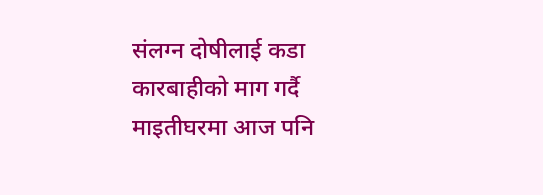संलग्न दोषीलाई कडा कारबाहीको माग गर्दै माइतीघरमा आज पनि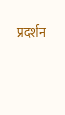प्रदर्शन